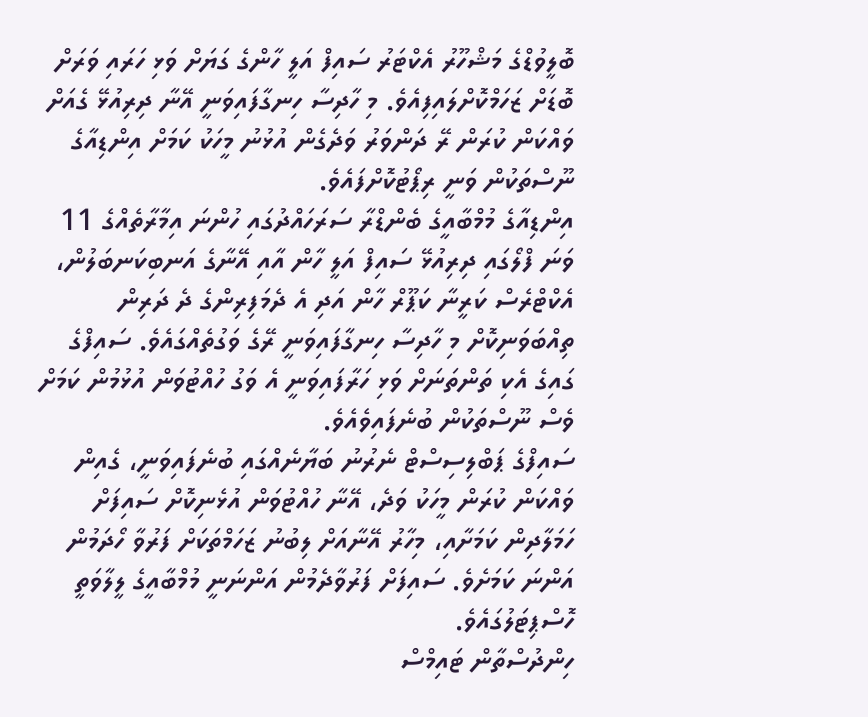ބޮލީވުޑްގެ މަޝްހޫރު އެކްޓަރު ސައިފް އަލީ ހާންގެ ގަޔަށް ވަޅި ހަރައި ވަރަށް ބޮޑަށް ޒަހަމްކޮށްލައިފިއެވެ. މި ހާދިސާ ހިނގާފައިވަނީ އޭނާ ދިރިއުޅޭ ގެއަށް ވައްކަން ކުރަން ރޭ ދަންވަރު ވަދެގެން އުޅުނު މީހަކު ކަމަށް އިންޑިއާގެ ނޫސްތަކުން ވަނީ ރިޕޯޓުކޮށްފައެވެ.
އިންޑިއާގެ މުމްބާއީގެ ބެންޑްރާ ސަރަހައްދުގައި ހުންނަ އިމާރާތެއްގެ 11 ވަނަ ފްލޯގައި ދިރިއުޅޭ ސައިފް އަލީ ހާން އާއި އޭނާގެ އަނބިކަނބަލުން، އެކްޓްރެސް ކަރީނާ ކަޕޫރް ހާން އަދި އެ ދެމަފިރިންގެ ދެ ދަރިން ތިއްބަވަނިކޮށް މި ހާދިސާ ހިނގާފައިވަނީ ރޭގެ ވަގުތެއްގައެވެ. ސައިފްގެ ގައިގެ އެކި ތަންތަނަށް ވަޅި ހަރާފައިވަނީ އެ ވަގު ހުއްޓުވަން އުޅުމުން ކަމަށް ވެސް ނޫސްތަކުން ބުނެފައިވެއެވެ.
ސައިފްގެ ޕަބްލިސިސްޓް ނެރުނު ބަޔާނެއްގައި ބުނެފައިވަނީ، ގެއިން ވައްކަން ކުރަން މީހަކު ވަދެ، އޭނާ ހުއްޓުވަން އުޅެނިކޮށް ސައިފަށް ހަމަލާދިން ކަމަށާއި، މިހާރު އޭނާއަށް ލިބުނު ޒަހަމްތަކަށް ފަރުވާ ހޯދަމުން އަންނަ ކަމަށެވެ. ސައިފަށް ފަރުވާދެމުން އަންނަނީ މުމްބާއީގެ ލީލާވަތީ ހޮސްޕިޓަލުގައެވެ.
ހިންދުސްތާން ޓައިމްސް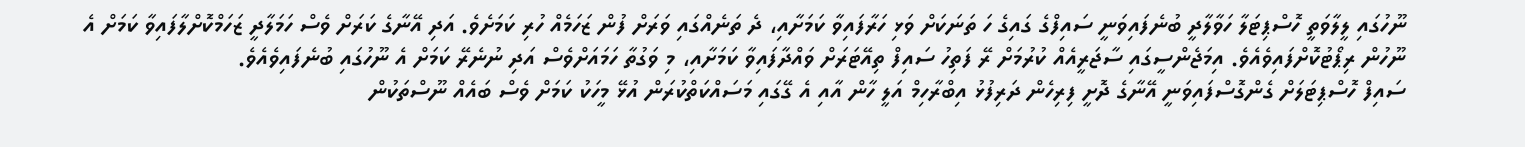ނޫހުގައި ލީލާވަތީ ހޮސްޕިޓަލާ ހަވާލާދީ ބުނެފައިވަނީ ސައިފްގެ ގައިގެ ހަ ތަނަކަށް ވަޅި ހަރާފައިވާ ކަމަށާއި، ދެ ތަނެއްގައި ވަރަށް ފުން ޒަހަމެއް ހުރި ކަމަށެވެ. އަދި އޭނާގެ ކަރަށް ވެސް ހަމަލާދީ ޒަހަމްކޮށްލާފައިވާ ކަމަށް އެ ނޫހުން ރިޕޯޓުކޮށްފައިވެއެވެ. އިމަޖެންސީގައި ސާޖަރީއެއް ކުރުމަށް ރޭ ފަތިހު ސައިފް ތިއޭޓަރަށް ވައްދާފައިވާ ކަމަށާއި، މި ވަގުތާ ހަމައަށްވެސް އަދި ނުނެރޭ ކަމަށް އެ ނޫހުގައި ބުނެފައިވެއެވެ.
ސައިފް ހޮސްޕިޓަލަށް ގެންގޮސްފައިވަނީ އޭނާގެ ދޮށީ ފިރިހެން ދަރިފުޅު އިބްރާހިމް އަލީ ހާން އާއި އެ ގޭގައި މަސައްކަތްކުރަން އުޅޭ މީހަކު ކަމަށް ވެސް ބައެއް ނޫސްތަކުން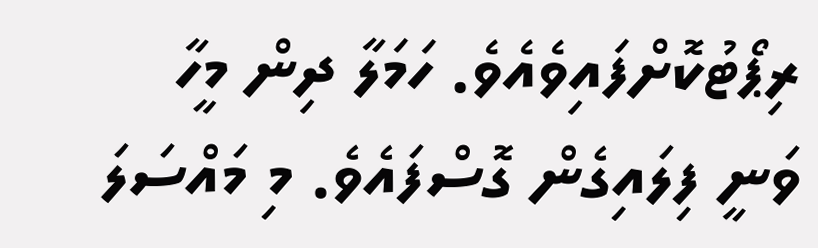ރިޕޯޓުކޮށްފައިވެއެވެ. ހަމަލާ ދިން މީހާ ވަނީ ފިލައިގެން ގޮސްފައެވެ. މި މައްސަލަ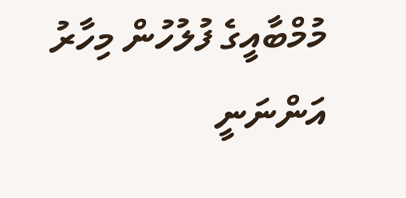މުމްބާއީގެ ފުލުހުން މިހާރު އަންނަނީ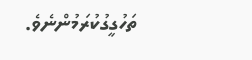ތަހުގީގުކުރަމުންނެވެ.